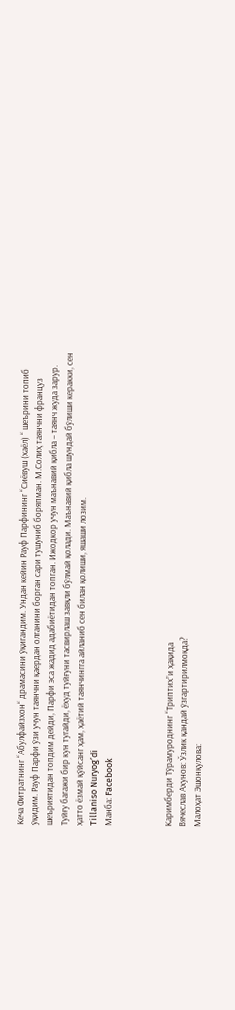Кеча Фитратнинг “Абулфайзхон“ драмасини ўқигандим. Ундан кейин Рауф Парфининг “Сиёвуш (хаёл) “ шеърини топиб ўқидим. Рауф Парфи ўзи учун таянчни қаердан олганини борган сари тушуниб боряпман. М.Солиҳ таянчни француз шеъриятидан топдим дейди, Парфи эса жадид адабиётидан топган. Ижодкор учун маънавий қибла – таянч жуда зарур. Туйғу багажи бир кун тугайди, ёхуд туйғуни тасвирлаш завқли бўлмай қолади. Маънавий қибла шундай бўлиши керакки, сен ҳатто ёзмай қўйсанг ҳам, ҳаётий таянчингга айланиб сен билан қолиши, яшаши лозим.
Tillaniso Nuryog’di
Манба: Facebook



Каримберди Тўрамуроднинг “Триптих”и ҳақида
Вячеслав Ахунов: Ўзлик қандай ўзгартирилмоқда?
Малоҳат Эшонқулова: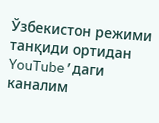Ўзбекистон режими танқиди ортидан YouTube’даги каналим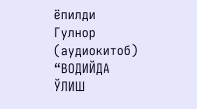ёпилди
Гулнор (аудиокитоб)
“ВОДИЙДА ЎЛИШ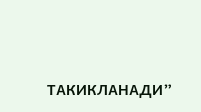ТАКИКЛАНАДИ”